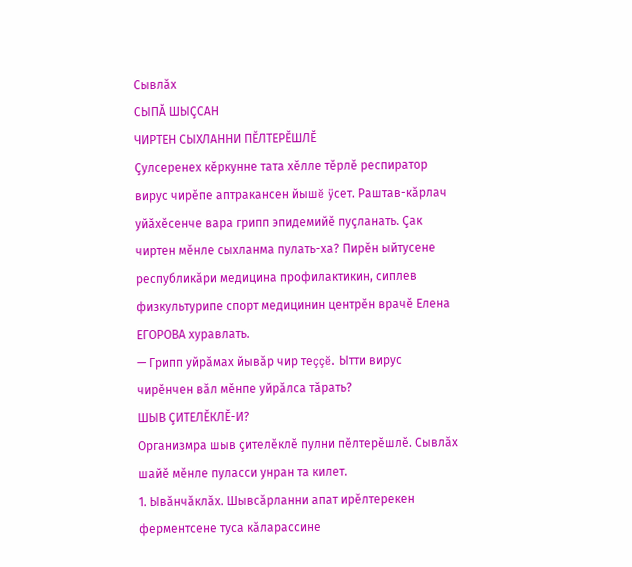Сывлăх
СЫПĂ ШЫÇСАН
ЧИРТЕН СЫХЛАННИ ПĔЛТЕРĔШЛĔ
Çулсеренех кĕркунне тата хĕлле тĕрлĕ респиратор вирус чирĕпе аптракансен йышĕ ÿсет. Раштав-кăрлач уйăхĕсенче вара грипп эпидемийĕ пуçланать. Çак чиртен мĕнле сыхланма пулать-ха? Пирĕн ыйтусене республикăри медицина профилактикин, сиплев физкультурипе спорт медицинин центрĕн врачĕ Елена ЕГОРОВА хуравлать.
— Грипп уйрăмах йывăр чир теççĕ. Ытти вирус чирĕнчен вăл мĕнпе уйрăлса тăрать?
ШЫВ ÇИТЕЛĔКЛĔ-И?
Организмра шыв çителĕклĕ пулни пĕлтерĕшлĕ. Сывлăх шайĕ мĕнле пуласси унран та килет.
1. Ывăнчăклăх. Шывсăрланни апат ирĕлтерекен ферментсене туса кăларассине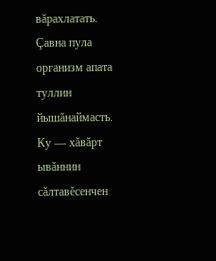вăрахлатать. Çавна пула организм апата туллин йышăнаймасть. Ку — хăвăрт ывăннин сăлтавĕсенчен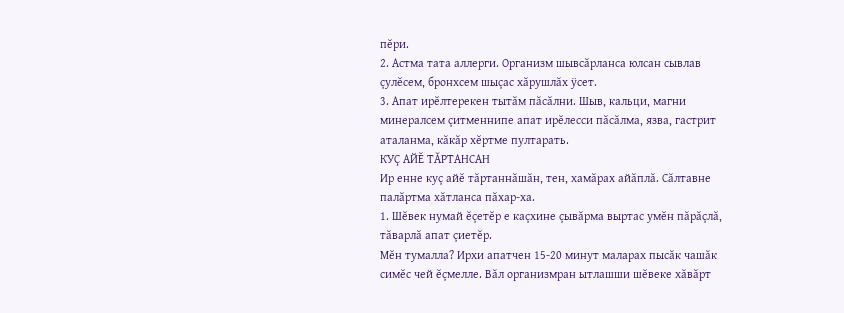пĕри.
2. Астма тата аллерги. Организм шывсăрланса юлсан сывлав çулĕсем, бронхсем шыçас хăрушлăх ÿсет.
3. Апат ирĕлтерекен тытăм пăсăлни. Шыв, кальци, магни минералсем çитменнипе апат ирĕлесси пăсăлма, язва, гастрит аталанма, кăкăр хĕртме пултарать.
КУÇ АЙĔ ТĂРТАНСАН
Ир енне куç айĕ тăртаннăшăн, тен, хамăрах айăплă. Сăлтавне палăртма хăтланса пăхар-ха.
1. Шĕвек нумай ĕçетĕр е каçхине çывăрма выртас умĕн пăрăçлă, тăварлă апат çиетĕр.
Мĕн тумалла? Ирхи апатчен 15-20 минут маларах пысăк чашăк симĕс чей ĕçмелле. Вăл организмран ытлашши шĕвеке хăвăрт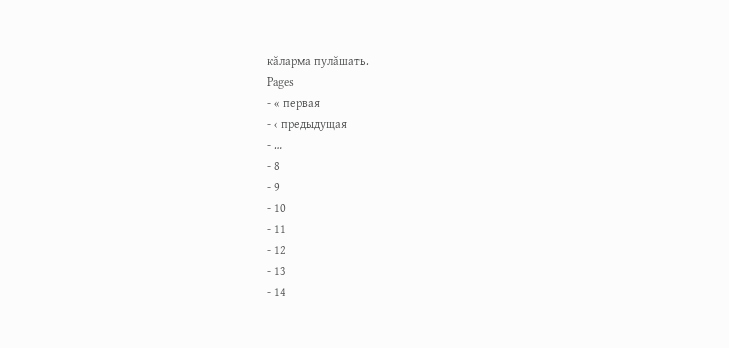кăларма пулăшать.
Pages
- « первая
- ‹ предыдущая
- …
- 8
- 9
- 10
- 11
- 12
- 13
- 14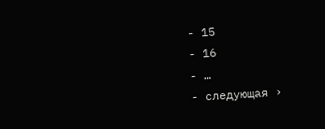- 15
- 16
- …
- следующая ›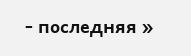- последняя »